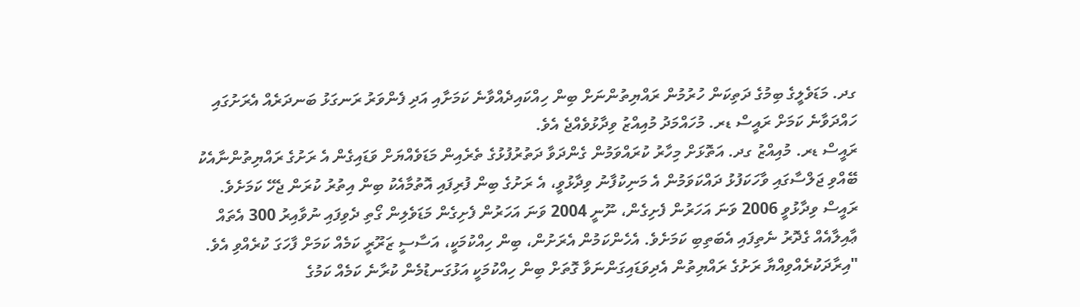ގދ. މަޑަވެލީގެ ބިމުގެ ދަތިކަން ހުރުމުން ރައްޔިތުންނަށް ބިން ހިއްކައިދެއްވާނެ ކަމަށާއި އަދި ފެންވަރު ރަނގަޅު ބަނދަރެއް އެރަށުގައި ހައްދަވާނެ ކަމަށް ރައީސް ޑރ. މުހައްމަދު މުއިއްޒު ވިދާޅުވެއްޖެ އެވެ.
ރައީސް ޑރ. މުއިއްޒު ގދ. އަތޮޅަށް މިހާރު ކުރައްވަމުން ގެންދަވާ ދަތުރުފުޅުގެ ތެރެއިން މަޑަވެއްޔަށް ވަޑައިގެން އެ ރަށުގެ ރައްޔިތުންނާއެކު ބޭއްވި ޖަލްސާގައި ވާހަކަފުޅު ދައްކަވަމުން އެ މަނިކުފާނު ވިދާޅުވީ، އެ ރަށުގެ ބިން ފުރިފައި އޮތުމާއެކު ބިން އިތުރު ކުރަން ޖެހޭ ކަމަށެވެ.
ރައީސް ވިދާޅުވީ 2006 ވަނަ އަހަރުން ފެށިގެން، ނޫނީ 2004 ވަނަ އަހަރުން ފެށިގެން މަޑަވެލިން ގޯތި ދެވިފައި ނުވާއިރު 300 އެތައް ޢާއިލާއެއް ގެދޮރު ނެތިފައި އެބަތިބި ކަމަށެވެ. އެހެންކަމުން އެރަށުން، ބިން ހިއްކުމަކީ، އަސާސީ ޒަރޫރީ ކަމެއް ކަމަށް ފާހަގަ ކުރެއްވި އެވެ.
"އިރާދަކުރެއްވިއްޔާ ރަށުގެ ރައްޔިތުން އެދިވަޑައިގަންނަވާ ގޮތަށް ބިން ހިއްކުމަކީ އަޅުގަނޑުމެން ކުރާނެ ކަމެއް ކަމުގެ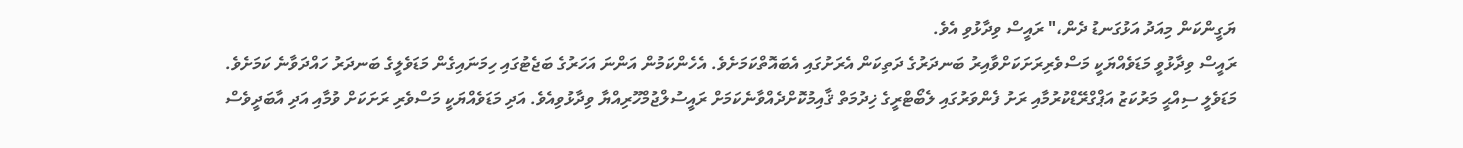ޔަގީންކަން މިއަދު އަޅުގަނޑު ދެން،" ރައީސް ވިދާޅުވި އެވެ.
ރައީސް ވިދާޅުވީ މަޑަވެއްޔަކީ މަސްވެރިރަށަކަށްވާއިރު ބަނދަރުގެ ދަތިކަން އެރަށުގައި އެބައޮތްކަމަށެވެ. އެހެންކަމުން އަންނަ އަހަރުގެ ބަޖެޓުގައި ހިމަނައިގެން މަޑަވެލީގެ ބަނދަރު ހައްދަވާނެ ކަމަށެވެ.
މަޑަވެލީ ސިއްޙީ މަރުކަޒު އަޕްގްރޭޑްކުރުމާއި ރަށު ފެންވަރުގައި ލެބޯޓްރީގެ ޚިދުމަތް ޤާއިމުކޮށްދެއްވާނެކަމަށް ރައީސުލްޖުމްހޫރިއްޔާ ވިދާޅުވިއެވެ. އަދި މަޑަވެއްޔަކީ މަސްވެރި ރަށަކަށް ވުމާއި އަދި އާބަދީވެސް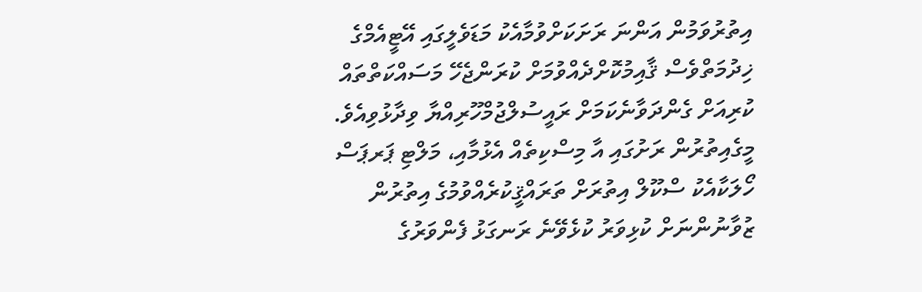އިތުރުވަމުން އަންނަ ރަށަކަށްވުމާއެކު މަޑަވެލީގައި އޭޓީއެމްގެ ޚިދުމަތްވެސް ޤާއިމުކޮށްދެއްވުމަށް ކުރަންޖެހޭ މަސައްކަތްތައް ކުރިއަށް ގެންދަވާނެކަމަށް ރައީސުލްޖުމްހޫރިއްޔާ ވިދާޅުވިއެވެ. މީގެއިތުރުން ރަށުގައި އާ މިސްކިތެއް އެޅުމާއި، މަލްޓި ޕަރޕަސް ހޯލަކާއެކު ސްކޫލް އިތުރަށް ތަރައްޤީކުރެއްވުމުގެ އިތުރުން ޒުވާނުންނަށް ކުޅިވަރު ކުޅެވޭނެ ރަނގަޅު ފެންވަރުގެ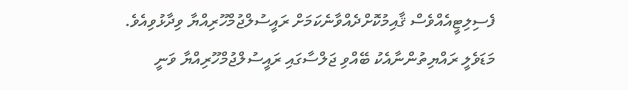ފެސިލިޓީއެއްވެސް ޤާއިމުކޮށްދެއްވާނެކަމަށް ރައީސުލްޖުމްހޫރިއްޔާ ވިދާޅުވިއެވެ.
މަޑަވެލީ ރައްޔިތުންނާއެކު ބޭއްވި ޖަލްސާގައި ރައީސުލްޖުމްހޫރިއްޔާ ވަނީ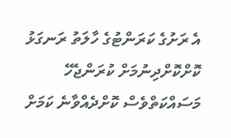އެ ރަށުގެ ކަރަންޓުގެ ހާލަތު ރަނގަޅު ކޮށްކޮށްދިނުމަށް ކުރަންޖެހޭ މަސައްކަތްވެސް ކޮށްދެއްވާނެ ކަމަށް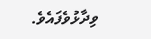ވިދާޅުވެފައެވެ.